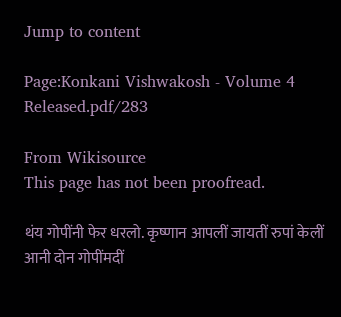Jump to content

Page:Konkani Vishwakosh - Volume 4 Released.pdf/283

From Wikisource
This page has not been proofread.

थंय गोपींनी फेर धरलो. कृष्णान आपलीं जायतीं रुपां केलीं आनी दोन गोपींमदीं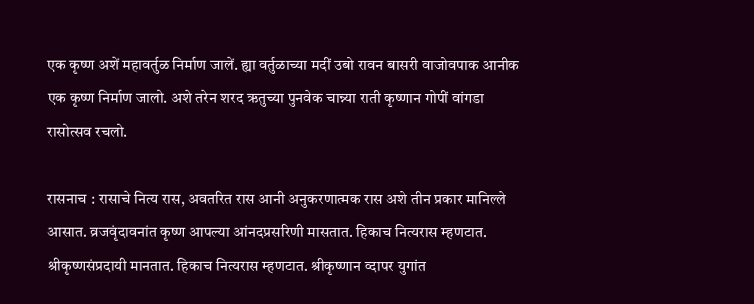एक कृष्ण अशें महावर्तुळ निर्माण जालें. ह्या वर्तुळाच्या मदीं उबो रावन बासरी वाजोवपाक आनीक एक कृष्ण निर्माण जालो. अशे तरेन शरद ऋतुच्या पुनवेक चान्न्या राती कृष्णान गोपीं वांगडा रासोत्सव रचलो.

रासनाच : रासाचे नित्य रास, अवतरित रास आनी अनुकरणात्मक रास अशे तीन प्रकार मानिल्ले आसात. व्रजवृंदावनांत कृष्ण आपल्या आंनदप्रसरिणी मासतात. हिकाच नित्यरास म्हणटात. श्रीकृष्णसंप्रदायी मानतात. हिकाच नित्यरास म्हणटात. श्रीकृष्णान व्दापर युगांत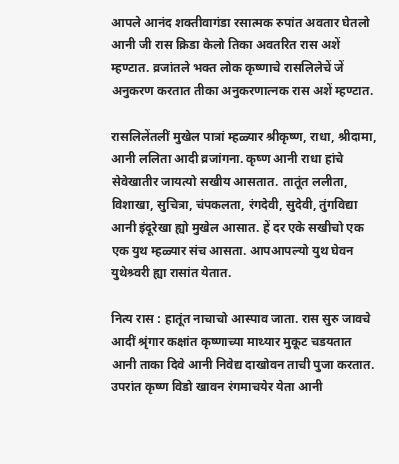आपले आनंद शक्तीवागंडा रसात्मक रुपांत अवतार घेतलो आनी जी रास क्रिडा केलो तिका अवतरित रास अशें म्हण्टात. व्रजांतले भक्त लोक कृष्णाचे रासलिलेचें जें अनुकरण करतात तीका अनुकरणात्नक रास अशें म्हण्टात.

रासलिलेंतलीं मुखेल पात्रां म्हळ्यार श्रीकृष्ण, राधा, श्रीदामा, आनी ललिता आदी व्रजांगना. कृष्ण आनी राधा हांचे सेवेखातीर जायत्यो सखीय आसतात. तातूंत ललीता, विशाखा, सुचित्रा, चंपकलता, रंगदेवी, सुदेवी, तुंगविद्या आनी इंदूरेखा ह्यो मुखेल आसात. हें दर एके सखीचो एक एक युथ म्हळ्यार संच आसता. आपआपल्यो युथ घेवन युथेश्र्वरी ह्या रासांत येतात.

नित्य रास : हातूंत नाचाचो आस्पाव जाता. रास सुरु जावचे आदीं श्रृंगार कक्षांत कृष्णाच्या माथ्यार मुकूट चडयतात आनी ताका दिवे आनी निवेद्य दाखोवन ताची पुजा करतात. उपरांत कृष्ण विडो खावन रंगमाचयेर येता आनी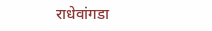राधेवांगडा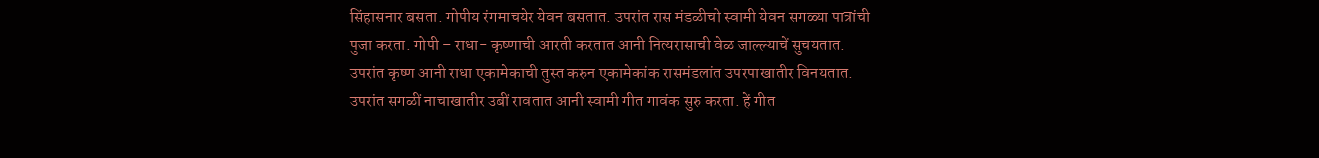सिंहासनार बसता. गोपीय रंगमाचयेर येवन बसतात. उपरांत रास मंडळीचो स्वामी येवन सगळ्या पात्रांची पुजा करता. गोपी – राधा- कृष्णाची आरती करतात आनी नित्यरासाची वेळ जाल्ल्याचें सुचयतात. उपरांत कृष्ण आनी राधा एकामेकाची तुस्त करुन एकामेकांक रासमंडलांत उपरपाखातीर विनयतात. उपरांत सगळीं नाचाखातीर उबीं रावतात आनी स्वामी गीत गावंक सुरु करता. हें गीत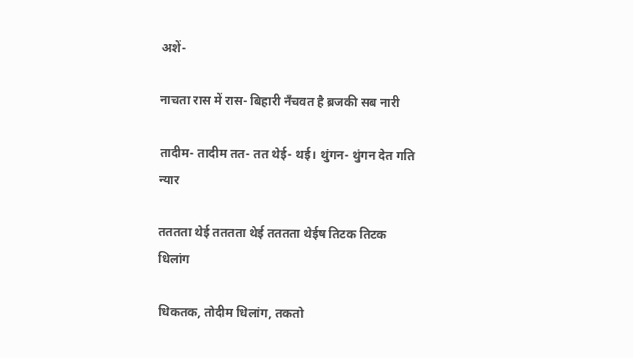अशें-

नाचता रास में रास- बिहारी नँचवत है ब्रजकी सब नारी

तादीम- तादीम तत- तत थेई- थई। थुंगन- थुंगन देत गति न्यार

तततता थेई तततता थेई तततता थेईष तिटक तिटक धिलांग

धिकतक, तोदीम धिलांग, तकतो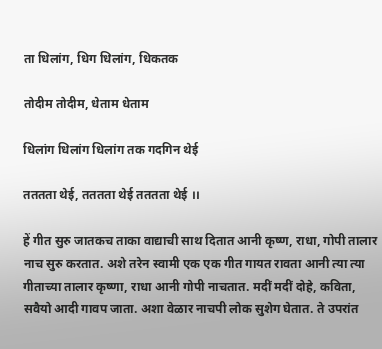ता धिलांग, धिग धिलांग, धिकतक

तोदीम तोदीम, धेताम धेताम

धिलांग धिलांग धिलांग तक गदगिन थेई

तततता थेई, तततता थेई तततता थेई ।।

हें गीत सुरु जातकच ताका वाद्याची साथ दितात आनी कृष्ण, राधा, गोपी तालार नाच सुरु करतात. अशे तरेन स्वामी एक एक गीत गायत रावता आनी त्या त्या गीताच्या तालार कृष्णा, राधा आनी गोपी नाचतात. मदीं मदीं दोहे, कविता, सवैयो आदी गावप जाता. अशा वेळार नाचपी लोक सुशेग घेतात. ते उपरांत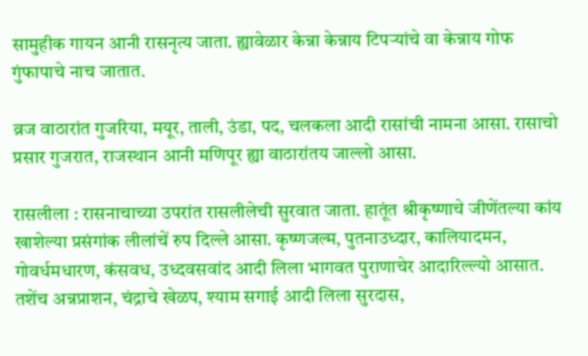सामुहीक गायन आनी रासनृत्य जाता. ह्यावेळार केन्ना केन्नाय टिपऱ्यांचे वा केन्नाय गोफ गुंफापाचे नाच जातात.

व्रज वाठारांत गुजरिया, मयूर, ताली, उंडा, पद, चलकला आदी रासांची नामना आसा. रासाचो प्रसार गुजरात, राजस्थान आनी मणिपूर ह्या वाठारांतय जाल्लो आसा.

रासलीला : रासनाचाच्या उपरांत रासलीलेची सुरवात जाता. हातूंत श्रीकृष्णाचे जीणेंतल्या कांय खाशेल्या प्रसंगांक लीलांचें रुप दिल्ले आसा. कृष्णजल्म, पुतनाउध्दार, कालियादमन, गोवर्धमधारण, कंसवध, उध्दवसवांद आदी लिला भागवत पुराणाचेर आदारिल्ल्यो आसात. तशेंच अन्नप्राशन, चंद्राचे खेळप, श्याम सगाई आदी लिला सुरदास,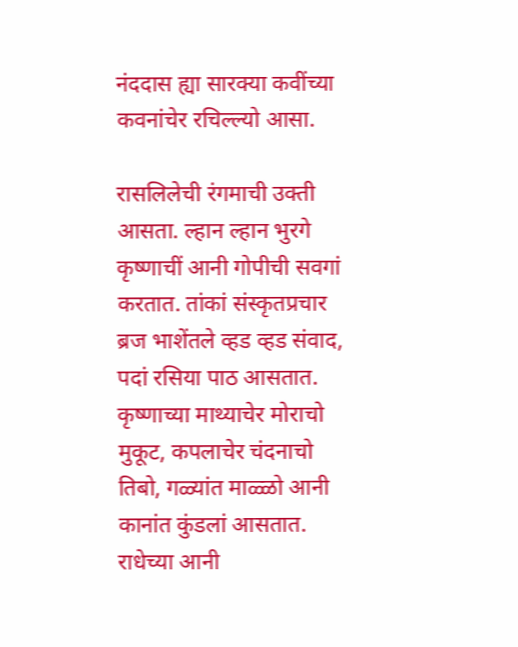नंददास ह्या सारक्या कवींच्या कवनांचेर रचिल्ल्यो आसा.

रासलिलेची रंगमाची उक्ती आसता. ल्हान ल्हान भुरगे कृष्णाचीं आनी गोपीची सवगां करतात. तांकां संस्कृतप्रचार ब्रज भाशेंतले व्हड व्हड संवाद, पदां रसिया पाठ आसतात. कृष्णाच्या माथ्याचेर मोराचो मुकूट, कपलाचेर चंदनाचो तिबो, गळ्यांत माळ्ळो आनी कानांत कुंडलां आसतात. राधेच्या आनी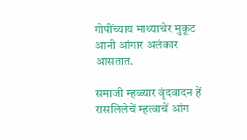गोपींच्याय माथ्याचेर मुकूट आनी आंगार अलंकार आसतात.

समाजी म्हळ्यार वृंदवादन हें रासलिलेचें म्हत्वाचें आंग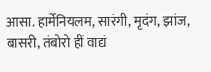आसा. हार्मेनियलम, सारंगी, मृदंग, झांज, बासरी, तंबोरो हीं वाद्यं